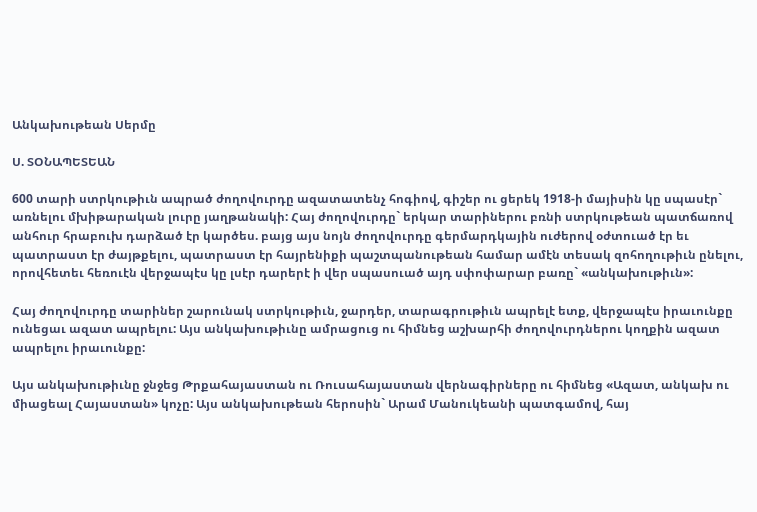Անկախութեան Սերմը

Ս. ՏՕՆԱՊԵՏԵԱՆ

600 տարի ստրկութիւն ապրած ժողովուրդը ազատատենչ հոգիով, գիշեր ու ցերեկ 1918-ի մայիսին կը սպասէր` առնելու մխիթարական լուրը յաղթանակի: Հայ ժողովուրդը` երկար տարիներու բռնի ստրկութեան պատճառով անհուր հրաբուխ դարձած էր կարծես. բայց այս նոյն ժողովուրդը գերմարդկային ուժերով օժտուած էր եւ պատրաստ էր ժայթքելու, պատրաստ էր հայրենիքի պաշտպանութեան համար ամէն տեսակ զոհողութիւն ընելու, որովհետեւ հեռուէն վերջապէս կը լսէր դարերէ ի վեր սպասուած այդ սփոփարար բառը` «անկախութիւն»:

Հայ ժողովուրդը տարիներ շարունակ ստրկութիւն, ջարդեր, տարագրութիւն ապրելէ ետք, վերջապէս իրաւունքը ունեցաւ ազատ ապրելու: Այս անկախութիւնը ամրացուց ու հիմնեց աշխարհի ժողովուրդներու կողքին ազատ ապրելու իրաւունքը:

Այս անկախութիւնը ջնջեց Թրքահայաստան ու Ռուսահայաստան վերնագիրները ու հիմնեց «Ազատ, անկախ ու միացեալ Հայաստան» կոչը: Այս անկախութեան հերոսին` Արամ Մանուկեանի պատգամով, հայ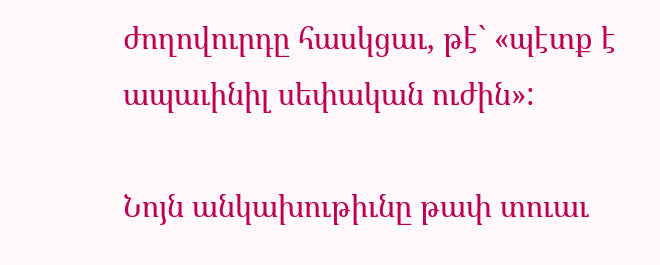ժողովուրդը հասկցաւ, թէ` «պէտք է ապաւինիլ սեփական ուժին»:

Նոյն անկախութիւնը թափ տուաւ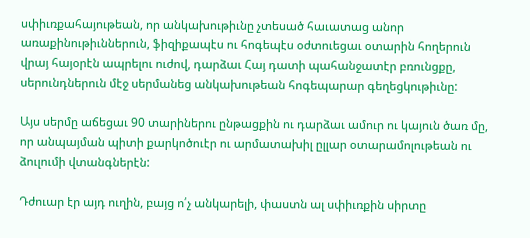սփիւռքահայութեան, որ անկախութիւնը չտեսած հաւատաց անոր առաքինութիւններուն, ֆիզիքապէս ու հոգեպէս օժտուեցաւ օտարին հողերուն վրայ հայօրէն ապրելու ուժով, դարձաւ Հայ դատի պահանջատէր բռունցքը, սերունդներուն մէջ սերմանեց անկախութեան հոգեպարար գեղեցկութիւնը:

Այս սերմը աճեցաւ 90 տարիներու ընթացքին ու դարձաւ ամուր ու կայուն ծառ մը, որ անպայման պիտի քարկոծուէր ու արմատախիլ ըլլար օտարամոլութեան ու ձուլումի վտանգներէն:

Դժուար էր այդ ուղին, բայց ո՛չ անկարելի, փաստն ալ սփիւռքին սիրտը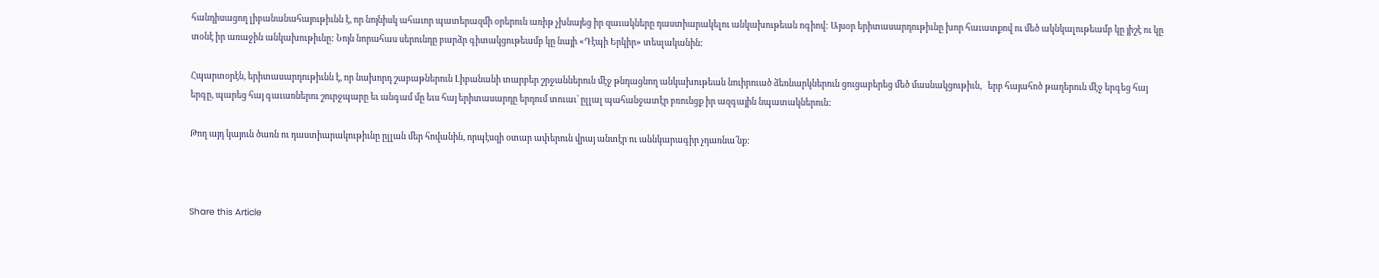հանդիսացող լիբանանահայութիւնն է, որ նոյնիսկ ահաւոր պատերազմի օրերուն առիթ չխնայեց իր զաւակները դաստիարակելու անկախութեան ոգիով: Այսօր երիտասարդութիւնը խոր հաւատքով ու մեծ ակնկալութեամբ կը յիշէ ու կը տօնէ իր առաջին անկախութիւնը: Նոյն նորահաս սերունդը բարձր գիտակցութեամբ կը նայի «Դէպի Երկիր» տեսլականին:

Հպարտօրէն, երիտասարդութիւնն է, որ նախորդ շաբաթներուն Լիբանանի տարբեր շրջաններուն մէջ թնդացնող անկախութեան նուիրուած ձեռնարկներուն ցուցաբերեց մեծ մասնակցութիւն,   երբ հայահոծ թաղերուն մէջ երգեց հայ երգը, պարեց հայ գաւառներու շուրջպարը եւ անգամ մը եւս հայ երիտասարդը երդում տուաւ` ըլլալ պահանջատէր բռունցք իր ազգային նպատակներուն:

Թող այդ կայուն ծառն ու դաստիարակութիւնը ըլլան մեր հովանին, որպէսզի օտար ափերուն վրայ անտէր ու աննկարագիր չդառնա՛նք:



Share this Article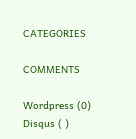CATEGORIES

COMMENTS

Wordpress (0)
Disqus ( )